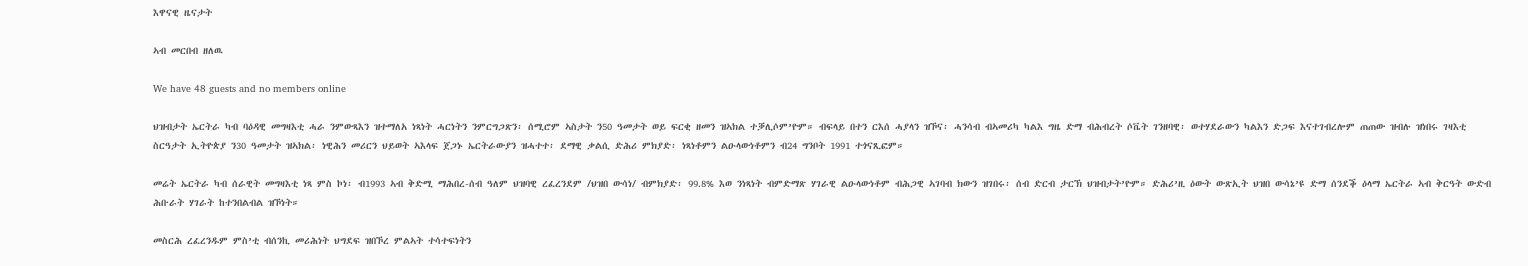እዋናዊ ዜናታት

ኣብ መርበብ ዘለዉ

We have 48 guests and no members online

ህዝብታት ኤርትራ ካብ ባዕዳዊ መግዛእቲ ሓራ ንምውጻእን ዝተማለአ ነጻነት ሓርነትን ንምርግጋጽን፡ ሰሚሮም ኣስታት ን50 ዓመታት ወይ ፍርቂ ዘመን ዝኣክል ተቓሊሶም’ዮም። ብፍላይ በተን ርእሰ ሓያላን ዝኾና፡ ሓንሳብ ብኣመሪካ ካልእ ግዜ ድማ ብሕብረት ሶቬት ገንዘባዊ፡ ወተሃደራውን ካልእን ድጋፍ እናተገብረሎም ጠጠው ዝብሉ ዝነበሩ ገዛእቲ ስርዓታት ኢትዮጵያ ን30 ዓመታት ዝኣክል፡ ነዊሕን መሪርን ህይወት ኣእላፍ ጀጋኑ ኤርትራውያን ዝሓተተ፡ ደማዊ ቃልሲ ድሕሪ ምክያድ፡ ነጻነቶምን ልዑላውነቶምን ብ24 ግንቦት 1991 ተጎናጺፎም።

መሬት ኤርትራ ካብ ሰራዊት መግዛእቲ ነጻ ምስ ኮነ፡ ብ1993 ኣብ ቅድሚ ማሕበረ-ሰብ ዓለም ህዝባዊ ረፈረንደም /ህዝበ ውሳነ/ ብምክያድ፡ 99.8% እወ ንነጻነት ብምድማጽ ሃገራዊ ልዑላውነቶም ብሕጋዊ ኣገባብ ክውን ዝገበሩ፡ ሰብ ድርብ ታርኽ ህዝብታት’ዮም። ድሕሪ’ዚ ዕውት ውጽኢት ህዝበ ውሳኔ’ዩ ድማ ሰንደቕ ዕላማ ኤርትራ ኣብ ቅርዓት ውድብ ሕቡራት ሃገራት ከተንበልብል ዝኾነት።

መስርሕ ረፈረንዱም ምስ’ቲ ብሰንኪ መሪሕነት ህግደፍ ዝበኾረ ምልኣት ተሳተፍነትን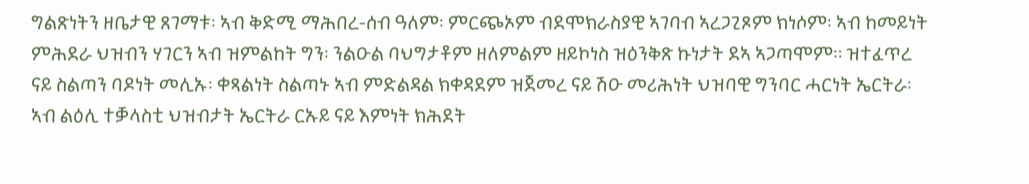ግልጽነትን ዘቤታዊ ጸገማቱ፡ ኣብ ቅድሚ ማሕበረ-ሰብ ዓለም፡ ምርጭኦም ብደሞክራስያዊ ኣገባብ ኣረጋጊጾም ክነሶም፡ ኣብ ከመይነት ምሕደራ ህዝብን ሃገርን ኣብ ዝምልከት ግን፡ ንልዑል ባህግታቶም ዘለምልም ዘይኮነስ ዝዕንቅጽ ኩነታት ደኣ ኣጋጣሞም። ዝተፈጥረ ናይ ስልጣን ባዶነት መሊኡ፡ ቀጻልነት ስልጣኑ ኣብ ምድልዳል ክቀዳደም ዝጀመረ ናይ ሽዑ መሪሕነት ህዝባዊ ግንባር ሓርነት ኤርትራ፡ ኣብ ልዕሊ ተቓላስቲ ህዝብታት ኤርትራ ርኡይ ናይ እምነት ክሕደት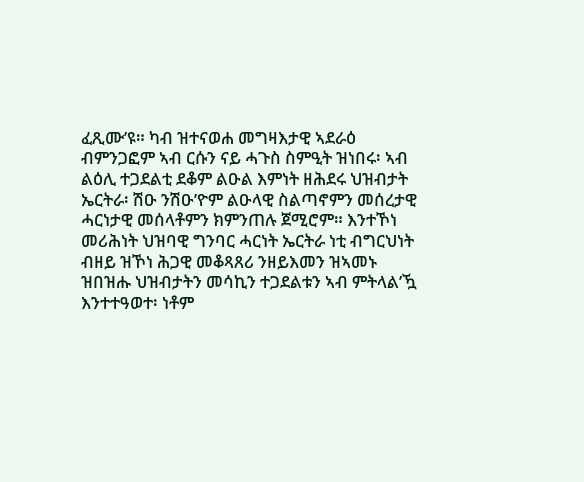ፈጺሙ’ዩ። ካብ ዝተናወሐ መግዛእታዊ ኣደራዕ ብምንጋፎም ኣብ ርሱን ናይ ሓጉስ ስምዒት ዝነበሩ፡ ኣብ ልዕሊ ተጋደልቲ ደቆም ልዑል እምነት ዘሕደሩ ህዝብታት ኤርትራ፡ ሽዑ ንሽዑ’ዮም ልዑላዊ ስልጣኖምን መሰረታዊ ሓርነታዊ መሰላቶምን ክምንጠሉ ጀሚሮም። እንተኾነ መሪሕነት ህዝባዊ ግንባር ሓርነት ኤርትራ ነቲ ብግርህነት ብዘይ ዝኾነ ሕጋዊ መቆጻጸሪ ንዘይእመን ዝኣመኑ ዝበዝሑ ህዝብታትን መሳኪን ተጋደልቱን ኣብ ምትላል’ዃ እንተተዓወተ፡ ነቶም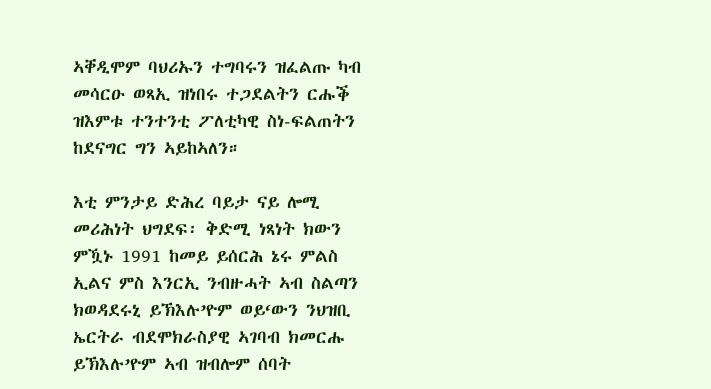ኣቐዲሞም ባህሪኡን ተግባሩን ዝፈልጡ ካብ መሳርዑ ወጻኢ ዝነበሩ ተጋደልትን ርሑቕ ዝእምቱ ተንተንቲ ፖለቲካዊ ስነ-ፍልጠትን ከደናግር ግን ኣይከኣለን።

እቲ ምንታይ ድሕረ ባይታ ናይ ሎሚ መሪሕነት ህግደፍ፡ ቅድሚ ነጻነት ክውን ምዃኑ 1991 ከመይ ይሰርሕ ኔሩ ምልስ ኢልና ምስ እንርኢ ንብዙሓት ኣብ ስልጣን ክወዳደሩኒ ይኽእሉ’ዮም ወይ‘ውን ንህዝቢ ኤርትራ ብደሞክራስያዊ ኣገባብ ክመርሑ ይኽእሉ’ዮም ኣብ ዝብሎም ሰባት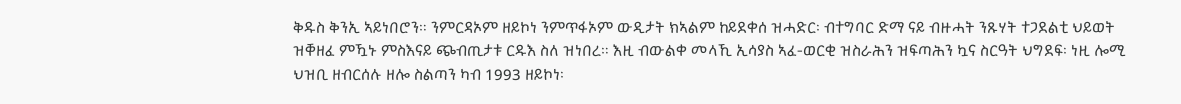ቅዱስ ቅንኢ ኣይነበሮን። ንምርዳኦም ዘይኮነ ንምጥፋኦም ውዲታት ክኣልም ከይደቀሰ ዝሓድር፡ ብተግባር ድማ ናይ ብዙሓት ንጹሃት ተጋደልቲ ህይወት ዝቐዘፈ ምዃኑ ምስእናይ ጭብጢታቱ ርዱእ ስለ ዝነበረ። እዚ ብውልቀ መላኺ ኢሳያስ ኣፈ-ወርቂ ዝስራሕን ዝፍጣሕን ኳና ስርዓት ህግደፍ፡ ነዚ ሎሚ ህዝቢ ዘብርሰሉ ዘሎ ስልጣን ካብ 1993 ዘይኮነ፡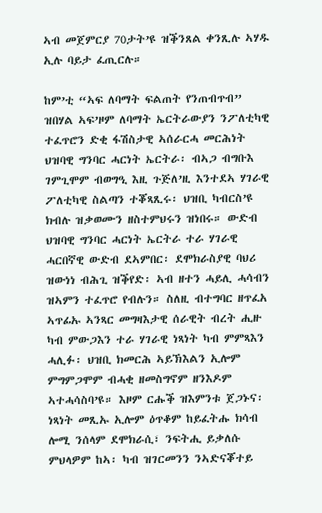ኣብ መጀምርያ 70ታት’ዩ ዝቕንጸል ቀንጺሉ ኣሃዱ ኢሉ ባይታ ፈጢርሉ።

ከም’ቲ “ኣፍ ለባማት ፍልጠት የንጠብጥብ” ዝበሃል ኣፍ’ዞም ለባማት ኤርትራውያን ንፖለቲካዊ ተፈጥሮን ድቂ ፋሽስታዊ ኣሰራርሓ መርሕነት ህዝባዊ ግንባር ሓርነት ኤርትራ፡ ብኣጋ ብግቡእ ገምጊሞም ብወግዒ እዚ ጉጅለ’ዚ እንተደኣ ሃገራዊ ፖለቲካዊ ስልጣን ተቖጻጺሩ፡ ህዝቢ ካብርስ’ዩ ክብሉ ዝቃወሙን ዘስተምህሩን ዝነበሩ። ውድብ ህዝባዊ ግንባር ሓርነት ኤርትራ ተራ ሃገራዊ ሓርበኛዊ ውድብ ደኣምበር፡ ደሞክራስያዊ ባህሪ ዝውነነ ብሕጊ ዝቕየድ፡ ኣብ ዘተን ሓይሊ ሓሳብን ዝኣምን ተፈጥሮ የብሉን። ስለዚ ብተግባር ዘጥፈአ ኣጥፊኡ ኣንጻር መግዛእታዊ ሰራዊት ብረት ሒዙ ካብ ምውጋእን ተራ ሃገራዊ ነጻነት ካብ ምምጻእን ሓሊፉ፡ ህዝቢ ክመርሕ ኣይኽእልን ኢሎም ምግምጋሞም ብሓቂ ዘመስግኖም ዘንእዶም ኣተሓሳስባ’ዩ። እዞም ርሑቕ ዝእምንቱ ጀጋኑና፡ ነጻነት መጺኡ ኢሎም ዕጥቆም ከይፈትሑ ክሳብ ሎሚ ንሰላም ደሞክራሲ፣ ንፍትሒ ይቃለሱ ምህላዎም ከኣ፡ ካብ ዝገርመንን ንኣድናቖተይ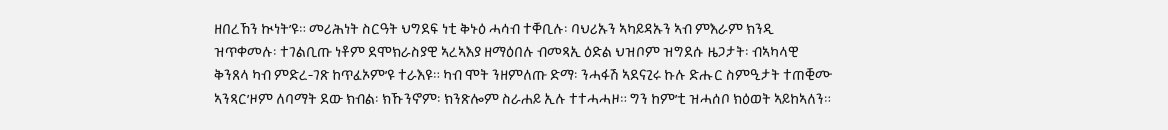ዘበረኸን ኲነት’ዩ። መሪሕነት ስርዓት ህግደፍ ነቲ ቅኑዕ ሓሳብ ተቐቢሉ፡ ባህሪኡን ኣካይዳኡን ኣብ ምእራም ክንዲ ዝጥቀመሉ፡ ተገልቢጡ ነቶም ደሞክራስያዊ ኣረኣእያ ዘማዕበሉ ብመጻኢ ዕድል ህዝቦም ዝግደሱ ዜጋታት፡ ብኣካላዊ ቅንጸላ ካብ ምድረ-ገጽ ከጥፈኦም’ዩ ተራእዩ። ካብ ሞት ንዘምለጡ ድማ፡ ንሓፋሽ ኣደናጊሩ ኩሉ ድሑር ስምዒታት ተጠቒሙ ኣንጻር’ዞም ለባማት ደው ክብል፡ ክኹንኖም፡ ክንጽሎም ስራሐይ ኢሉ ተተሓሓዞ። ግን ከም’ቲ ዝሓሰቦ ክዕወት ኣይከኣለን።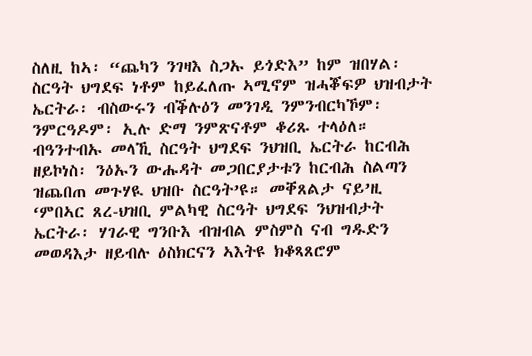ስለዚ ከኣ፡ “ጨካን ንገዛእ ስጋኡ ይጎድእ” ከም ዝበሃል፡ ስርዓት ህግደፍ ነቶም ከይፈለጡ ኣሚኖም ዝሓቖፍዎ ህዝብታት ኤርትራ፡ ብስውሩን ብቕሉዕን መንገዲ ንምንብርካኾም፡ ንምርዓዶም፡ ኢሉ ድማ ንምጽናቶም ቆሪጹ ተላዕለ። ብዓንተብኡ መላኺ ስርዓት ህግደፍ ንህዝቢ ኤርትራ ከርብሕ ዘይኮነስ፡ ንዕኡን ውሑዳት መጋበርያታቱን ከርብሕ ስልጣን ዝጨበጠ መጉሃዪ ህዝቡ ስርዓት’ዩ። መቐጸልታ ናይ’ዚ ‘ምበኣር ጸረ-ህዝቢ ምልካዊ ስርዓት ህግደፍ ንህዝብታት ኤርትራ፡ ሃገራዊ ግንቡእ ብዝብል ምስምስ ናብ ግዱድን መወዳእታ ዘይብሉ ዕስክርናን ኣእትዩ ክቆጻጸሮም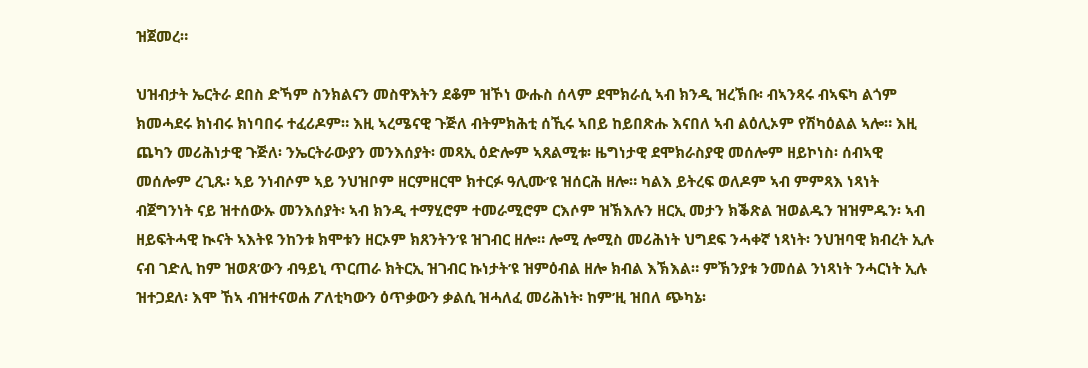ዝጀመረ።

ህዝብታት ኤርትራ ደበስ ድኻም ስንክልናን መስዋእትን ደቆም ዝኾነ ውሑስ ሰላም ደሞክራሲ ኣብ ክንዲ ዝረኽቡ፡ ብኣንጻሩ ብኣፍካ ልጎም ክመሓደሩ ክነብሩ ክነባበሩ ተፈሪዶም። እዚ ኣረሜናዊ ጉጅለ ብትምክሕቲ ሰኺሩ ኣበይ ከይበጽሑ እናበለ ኣብ ልዕሊኦም የሽካዕልል ኣሎ። እዚ ጨካን መሪሕነታዊ ጉጅለ፡ ንኤርትራውያን መንእሰያት፡ መጻኢ ዕድሎም ኣጸልሚቱ፡ ዜግነታዊ ደሞክራስያዊ መሰሎም ዘይኮነስ፡ ሰብኣዊ መሰሎም ረጊጹ፡ ኣይ ንነብሶም ኣይ ንህዝቦም ዘርምዘርሞ ክተርፉ ዓሊሙ’ዩ ዝሰርሕ ዘሎ። ካልእ ይትረፍ ወለዶም ኣብ ምምጻእ ነጻነት ብጀግንነት ናይ ዝተሰውኡ መንእሰያት፡ ኣብ ክንዲ ተማሂሮም ተመራሚሮም ርእሶም ዝኽእሉን ዘርኢ መታን ክቕጽል ዝወልዱን ዝዝምዱን፡ ኣብ ዘይፍትሓዊ ኲናት ኣእትዩ ንከንቱ ክሞቱን ዘርኦም ክጸንትን’ዩ ዝገብር ዘሎ። ሎሚ ሎሚስ መሪሕነት ህግደፍ ንሓቀኛ ነጻነት፡ ንህዝባዊ ክብረት ኢሉ ናብ ገድሊ ከም ዝወጸ’ውን ብዓይኒ ጥርጠራ ክትርኢ ዝገብር ኩነታት’ዩ ዝምዕብል ዘሎ ክብል እኽእል። ምኽንያቱ ንመሰል ንነጻነት ንሓርነት ኢሉ ዝተጋደለ፡ እሞ ኸኣ ብዝተናወሐ ፖለቲካውን ዕጥቃውን ቃልሲ ዝሓለፈ መሪሕነት፡ ከም’ዚ ዝበለ ጭካኔ፡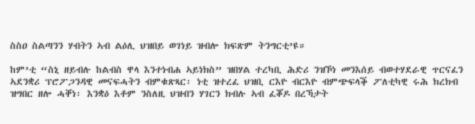ስስዐ ስልጣንን ሃብትን ኣብ ልዕሊ ህዝበይ ወገነይ ዝብሎ ክፍጽም ትንግርቲ’ዩ።

ከም’ቲ “ስኒ ዘይብሉ ከልብስ ዋላ እንተነብሐ ኣይነክስ” ዝበሃል ተረካቢ ሕድሪ ንዝኾነ መንእሰይ ብወተሃደራዊ ጥርናፈን ኣደንቋሪ ፕሮፖጋንዳዊ መናፍሓትን ብምቁጽጻር፡ ነቲ ዝተረፈ ህዝቢ ርእዮ ብርእዮ ብምጭፍላቕ ፖለቲካዊ ሩሕ ክረክብ ዝግበር ዘሎ ሓቐነ፡ እንቋዕ እቶም ንስለዚ ህዝብን ሃገርን ክብሉ ኣብ ፈቖዶ በረኻታት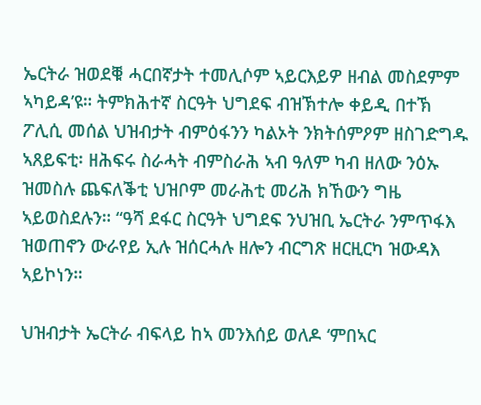ኤርትራ ዝወደቑ ሓርበኛታት ተመሊሶም ኣይርእይዎ ዘብል መስደምም ኣካይዳ’ዩ። ትምክሕተኛ ስርዓት ህግደፍ ብዝኽተሎ ቀይዲ በተኽ ፖሊሲ መሰል ህዝብታት ብምዕፋንን ካልኦት ንክትሰምዖም ዘስገድግዱ ኣጸይፍቲ፡ ዘሕፍሩ ስራሓት ብምስራሕ ኣብ ዓለም ካብ ዘለው ንዕኡ ዝመስሉ ጨፍለቕቲ ህዝቦም መራሕቲ መሪሕ ክኸውን ግዜ ኣይወስደሉን። “ዓሻ ደፋር ስርዓት ህግደፍ ንህዝቢ ኤርትራ ንምጥፋእ ዝወጠኖን ውራየይ ኢሉ ዝሰርሓሉ ዘሎን ብርግጽ ዘርዚርካ ዝውዳእ ኣይኮነን።

ህዝብታት ኤርትራ ብፍላይ ከኣ መንእሰይ ወለዶ ‘ምበኣር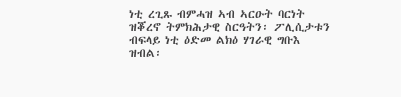ነቲ ረጊጹ ብምሓዝ ኣብ ኣርዑት ባርነት ዝቖረኖ ትምክሕታዊ ስርዓትን፡ ፖሊሲታቱን ብፍላይ ነቲ ዕድመ ልክዕ ሃገራዊ ግቡእ ዝብል፡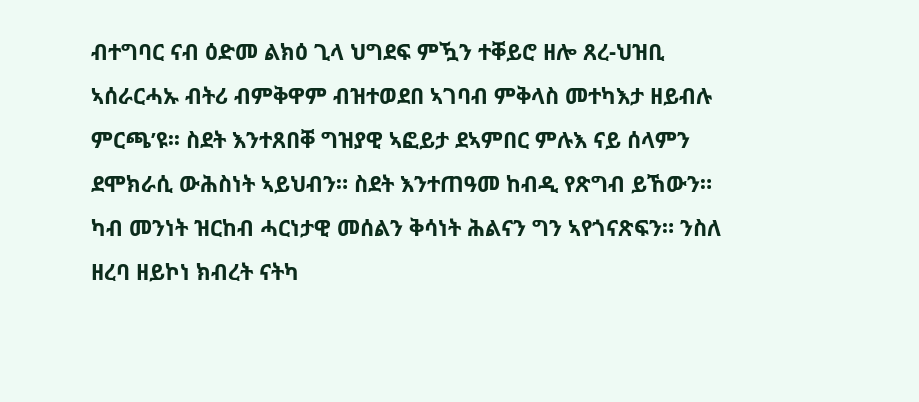ብተግባር ናብ ዕድመ ልክዕ ጊላ ህግደፍ ምዃን ተቐይሮ ዘሎ ጸረ-ህዝቢ ኣሰራርሓኡ ብትሪ ብምቅዋም ብዝተወደበ ኣገባብ ምቅላስ መተካእታ ዘይብሉ ምርጫ’ዩ፡፡ ስደት እንተጸበቐ ግዝያዊ ኣፎይታ ደኣምበር ምሉእ ናይ ሰላምን ደሞክራሲ ውሕስነት ኣይህብን። ስደት እንተጠዓመ ከብዲ የጽግብ ይኸውን። ካብ መንነት ዝርከብ ሓርነታዊ መሰልን ቅሳነት ሕልናን ግን ኣየጎናጽፍን። ንስለ ዘረባ ዘይኮነ ክብረት ናትካ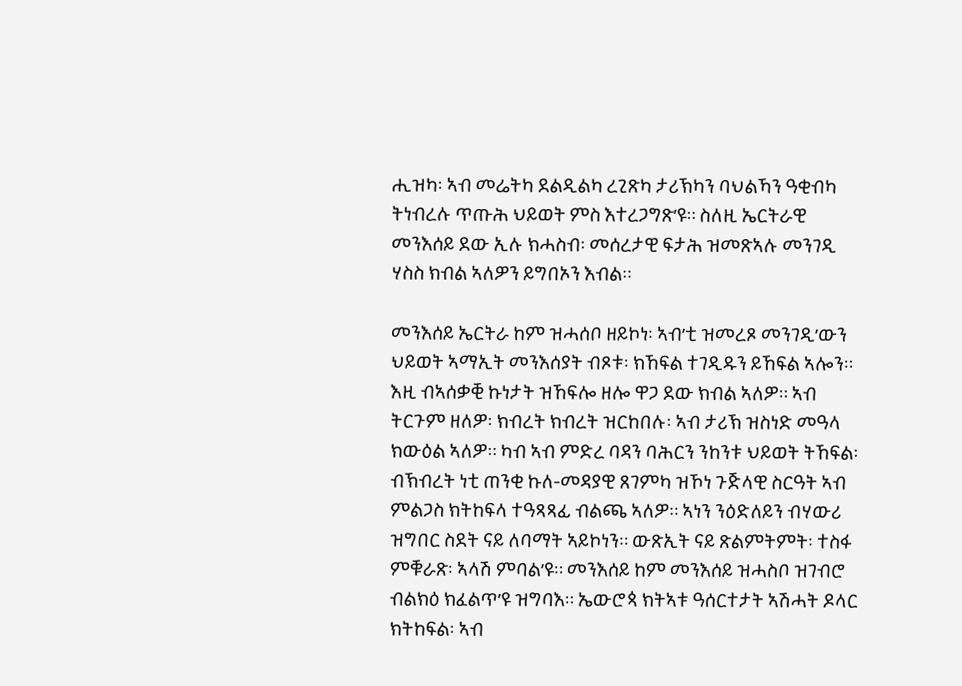ሒዝካ፡ ኣብ መሬትካ ደልዲልካ ረጊጽካ ታሪኽካን ባህልኻን ዓቂብካ ትነብረሉ ጥጡሕ ህይወት ምስ እተረጋግጽ’ዩ። ስለዚ ኤርትራዊ መንእሰይ ደው ኢሉ ክሓስብ፡ መሰረታዊ ፍታሕ ዝመጽኣሉ መንገዲ ሃስስ ክብል ኣለዎን ይግበኦን እብል።

መንእሰይ ኤርትራ ከም ዝሓሰቦ ዘይኮነ፡ ኣብ’ቲ ዝመረጾ መንገዲ’ውን ህይወት ኣማኢት መንእሰያት ብጾቱ፡ ክኸፍል ተገዲዱን ይኸፍል ኣሎን። እዚ ብኣሰቃቒ ኩነታት ዝኸፍሎ ዘሎ ዋጋ ደው ክብል ኣለዎ። ኣብ ትርጉም ዘለዎ፡ ክብረት ክብረት ዝርከበሉ፡ ኣብ ታሪኽ ዝስነድ መዓላ ክውዕል ኣለዎ። ካብ ኣብ ምድረ ባዳን ባሕርን ንከንቱ ህይወት ትኸፍል፡ ብኽብረት ነቲ ጠንቂ ኩለ-መዳያዊ ጸገምካ ዝኾነ ጉጅላዊ ስርዓት ኣብ ምልጋስ ክትከፍላ ተዓጻጻፊ ብልጫ ኣለዎ። ኣነን ንዕድለይን ብሃውሪ ዝግበር ስደት ናይ ለባማት ኣይኮነን። ውጽኢት ናይ ጽልምትምት፡ ተስፋ ምቑራጽ፡ ኣላሽ ምባል’ዩ። መንእሰይ ከም መንእሰይ ዝሓስቦ ዝገብሮ ብልክዕ ክፈልጥ’ዩ ዝግባእ። ኤውሮጳ ክትኣቱ ዓሰርተታት ኣሽሓት ዶላር ክትከፍል፡ ኣብ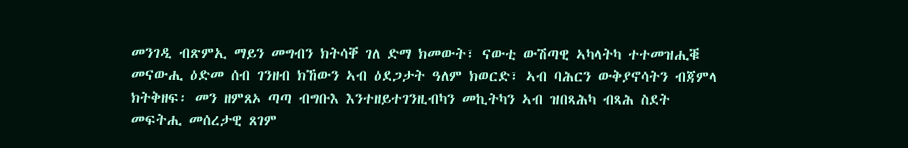መንገዲ ብጽምኢ ማይን መግብን ክትሳቐ ገለ ድማ ክመውት፣ ናውቲ ውሽጣዊ ኣካላትካ ተተመዝሒቑ መናውሒ ዕድመ ሰብ ገንዘብ ክኸውን ኣብ ዕደጋታት ዓለም ክወርድ፣ ኣብ ባሕርን ውቅያኖሳትን ብጃምላ ክትቅዘፍ፡ መን ዘምጸኦ ጣጣ ብግቡእ እንተዘይተገንዚብካን መኪትካን ኣብ ዝበጻሕካ ብጻሕ ስደት መፍትሒ መሰረታዊ ጸገም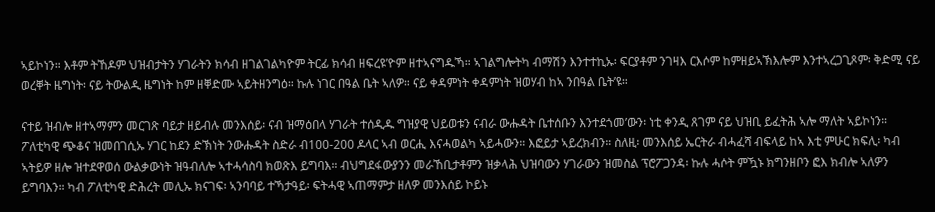ኣይኮነን። እቶም ትኸዶም ህዝብታትን ሃገራትን ክሳብ ዘገልገልካዮም ትርፊ ክሳብ ዘፍረዩ’ዮም ዘተኣናግዱኻ። ኣገልግሎትካ ብማሽን እንተተኪኡ፡ ፍርያቶም ንገዛእ ርእሶም ከምዘይኣኽእሎም እንተኣረጋጊጾም፡ ቅድሚ ናይ ወረቐት ዜግነት፡ ናይ ትውልዲ ዜግነት ከም ዘቐድሙ ኣይትዘንግዕ። ኩሉ ነገር በዓል ቤት ኣለዎ። ናይ ቀዳምነት ቀዳምነት ዝወሃብ ከኣ ንበዓል ቤት’ዩ።

ናተይ ዝብሎ ዘተኣማምን መርገጽ ባይታ ዘይብሉ መንእሰይ፡ ናብ ዝማዕበላ ሃገራት ተሰዲዱ ግዝያዊ ህይወቱን ናብራ ውሑዳት ቤተሰቡን እንተደጎመ’ውን፡ ነቲ ቀንዲ ጸገም ናይ ህዝቢ ይፈትሕ ኣሎ ማለት ኣይኮነን። ፖለቲካዊ ጭቆና ዝመበገሲኡ ሃገር ከደን ድኽነት ንውሑዳት ስድራ ብ100-200 ዶላር ኣብ ወርሒ እናሓወልካ ኣይሓውን። እፎይታ ኣይረክብን። ስለዚ፡ መንእሰይ ኤርትራ ብሓፈሻ ብፍላይ ከኣ እቲ ምሁር ክፍሊ፡ ካብ ኣትይዎ ዘሎ ዝተደዋወሰ ውልቃውነት ዝዓብለሎ ኣተሓሳስባ ክወጽእ ይግባእ። ብህግደፋውያንን መራኸቢታቶምን ዝቃላሕ ህዝባውን ሃገራውን ዝመስል ፕሮፖጋንዳ፡ ኩሉ ሓሶት ምዃኑ ክግንዘቦን ፎእ ክብሎ ኣለዎን ይግባእን። ካብ ፖለቲካዊ ድሕረት መሊኡ ክናገፍ፡ ኣንባባይ ተኻታዓይ፡ ፍትሓዊ ኣጠማምታ ዘለዎ መንእሰይ ኮይኑ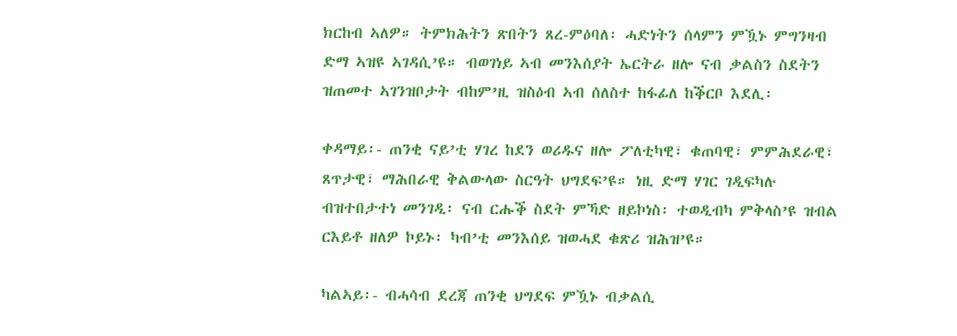ክርከብ ኣለዎ። ትምክሕትን ጽበትን ጸረ-ምዕባለ፡ ሓድነትን ሰላምን ምዃኑ ምግንዛብ ድማ ኣዝዩ ኣገዳሲ’ዩ። ብወገነይ ኣብ መንእሰያት ኤርትራ ዘሎ ናብ ቃልስን ስደትን ዝጠመተ ኣገንዝቦታት ብከም’ዚ ዝስዕብ ኣብ ሰለስተ ከፋፊለ ከቕርቦ እደሊ፡

ቀዳማይ፡- ጠንቂ ናይ’ቲ ሃገረ ከደን ወሪዱና ዘሎ ፖለቲካዊ፣ ቁጠባዊ፣ ምምሕደራዊ፣ ጸጥታዊ፣ ማሕበራዊ ቅልውላው ስርዓት ህግደፍ’ዩ። ነዚ ድማ ሃገር ገዲፍካሉ ብዝተበታተነ መንገዲ፡ ናብ ርሑቕ ስደት ምኻድ ዘይኮነስ፡ ተወዲብካ ምቅላስ’ዩ ዝብል ርእይቶ ዘለዎ ኮይኑ፡ ካብ’ቲ መንእሰይ ዝወሓደ ቁጽሪ ዝሕዝ’ዩ።

ካልኣይ፡- ብሓሳብ ደረጃ ጠንቂ ህግደፍ ምዃኑ ብቃልሲ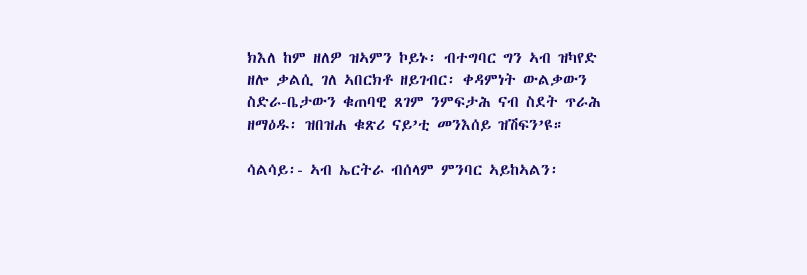ክእለ ከም ዘለዎ ዝኣምን ኮይኑ፡ ብተግባር ግን ኣብ ዝካየድ ዘሎ ቃልሲ ገለ ኣበርክቶ ዘይገብር፡ ቀዳምነት ውልቃውን ስድራ-ቤታውን ቁጠባዊ ጸገም ንምፍታሕ ናብ ስደት ጥራሕ ዘማዕዱ፡ ዝበዝሐ ቁጽሪ ናይ’ቲ መንእሰይ ዝሽፍን’ዩ።

ሳልሳይ፡- ኣብ ኤርትራ ብሰላም ምንባር ኣይከኣልን፡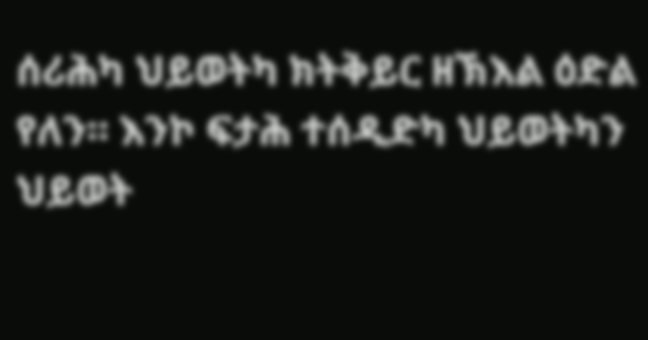ሰሪሕካ ህይወትካ ክትቅይር ዘኽእል ዕድል የለን። እንኮ ፍታሕ ተሰዲድካ ህይወትካን ህይወት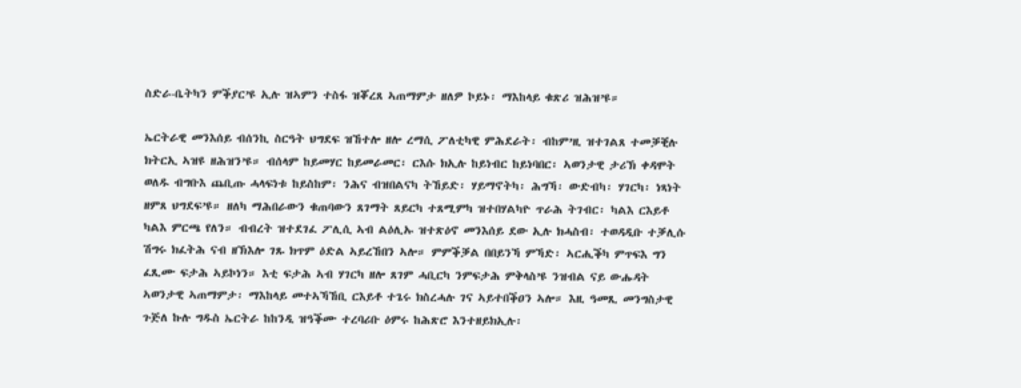ስድራ-ቤትካን ምቕያር’ዩ ኢሉ ዝኣምን ተስፋ ዝቖረጸ ኣጠማምታ ዘለዎ ኮይኑ፡ ማእከላይ ቁጽሪ ዝሕዝ’ዩ።

ኤርትራዊ መንእሰይ ብሰንኪ ስርዓት ህግደፍ ዝኸተሎ ዘሎ ረማሲ ፖለቲካዊ ምሕደራት፡ ብከም’ዚ ዝተገልጸ ተመቓቒሉ ክትርኢ ኣዝዩ ዘሕዝን’ዩ። ብሰላም ከይመሃር ከይመራመር፡ ርእሱ ክኢሉ ከይነብር ከይነባበር፡ ኣወንታዊ ታሪኽ ቀዳሞት ወለዱ ብግቡእ ጨቢጡ ሓላፍነቱ ከይስከም፡ ንሕና ብዝበልናካ ትኸይድ፡ ሃይማኖትካ፡ ሕግኻ፡ ውድብካ፡ ሃገርካ፡ ነጻነት ዘምጸ ህግደፍ’ዩ። ዘለካ ማሕበራውን ቁጠባውን ጸገማት ጸይርካ ተጸሚምካ ዝተበሃልካዮ ጥራሕ ትገብር፡ ካልእ ርእይቶ ካልእ ምርጫ የለን። ብብረት ዝተደገፈ ፖሊሲ ኣብ ልዕሊኡ ዝተጽዕኖ መንእሰይ ደው ኢሉ ክሓስብ፡ ተወዳዲቡ ተቓሊሱ ሽግሩ ክፈትሕ ናብ ዘኽእሎ ገጹ ክጥም ዕድል ኣይረኸበን ኣሎ። ምምቕቓል በበይንኻ ምኻድ፡ ኣርሒቕካ ምጥፍእ ግን ፈጺሙ ፍታሕ ኣይኮነን። እቲ ፍታሕ ኣብ ሃገርካ ዘሎ ጸገም ሓቢርካ ንምፍታሕ ምቅላስ’ዩ ንዝብል ናይ ውሑዳት ኣወንታዊ ኣጠማምታ፡ ማእከላይ መተኣኻኸቢ ርእይቶ ተጌሩ ክስረሓሉ ገና ኣይተበቕዐን ኣሎ። እዚ ዓመጺ መንግስታዊ ጉጅለ ኩሉ ግዱስ ኤርትራ ከከንዲ ዝዓቕሙ ተረባሪቡ ዕምሩ ከሕጽሮ እንተዘይክኢሉ፡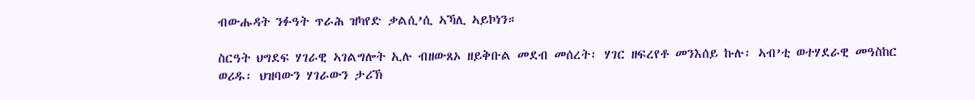ብውሑዳት ንፉዓት ጥራሕ ዝካየድ ቃልሲ’ሲ ኣኻሊ ኣይኮነን።

ስርዓት ህግደፍ ሃገራዊ ኣገልግሎት ኢሉ ብዘውጸኦ ዘይቅቡል መደብ መሰረት፡ ሃገር ዘፍረየቶ መንእሰይ ኩሉ፡ ኣብ’ቲ ወተሃደራዊ መዓስከር ወሪዱ፡ ህዝባውን ሃገራውን ታሪኽ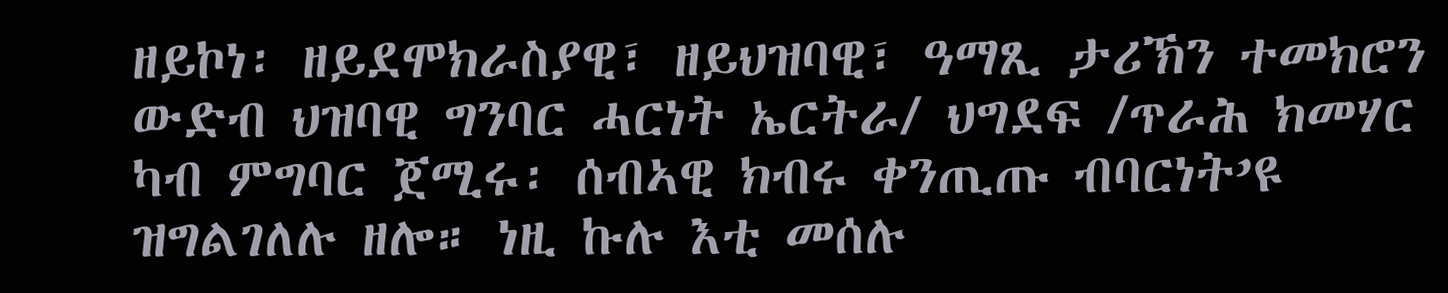ዘይኮነ፡ ዘይደሞክራስያዊ፣ ዘይህዝባዊ፣ ዓማጺ ታሪኽን ተመክሮን ውድብ ህዝባዊ ግንባር ሓርነት ኤርትራ/ ህግደፍ /ጥራሕ ክመሃር ካብ ምግባር ጀሚሩ፡ ሰብኣዊ ክብሩ ቀንጢጡ ብባርነት’ዩ ዝግልገለሉ ዘሎ። ነዚ ኩሉ እቲ መሰሉ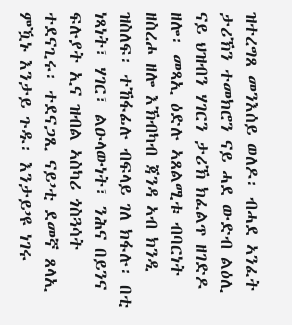ዝተረግጸ መንእሰይ ወለዶ፡ ብሓደ ኣንፈት ታሪኽን ተመክሮን ናይ ሓደ ውድብ ልዕሊ ናይ ህዝብን ሃገርን ታሪኽ ክፈልጥ ዘገድዶ ዘሎ፡ መጻኢ ዕድሉ ኣጸልሚቱ ብባርነት ዘስረሖ ዘሎ እኽብካብ ጃንዳ ኣብ ክንዲ ዝስለፍ፡ ተኸፋፊሉ ብፍላይ ገለ ክፋሉ፡ በቲ ነጻነት፣ ሃገር፣ ልዑላውነት፣ ንሕና በይንና ፍሉያት ኢና ዝብል ኣስካሪ ጎስጓሳት ተደናጊሩ፡ ተደናጋጺ ናይ’ቲ ደመኛ ጸላኢ ምዃኑ እንታይ ጉዱ፡ እንታይ’ዩ ነገሩ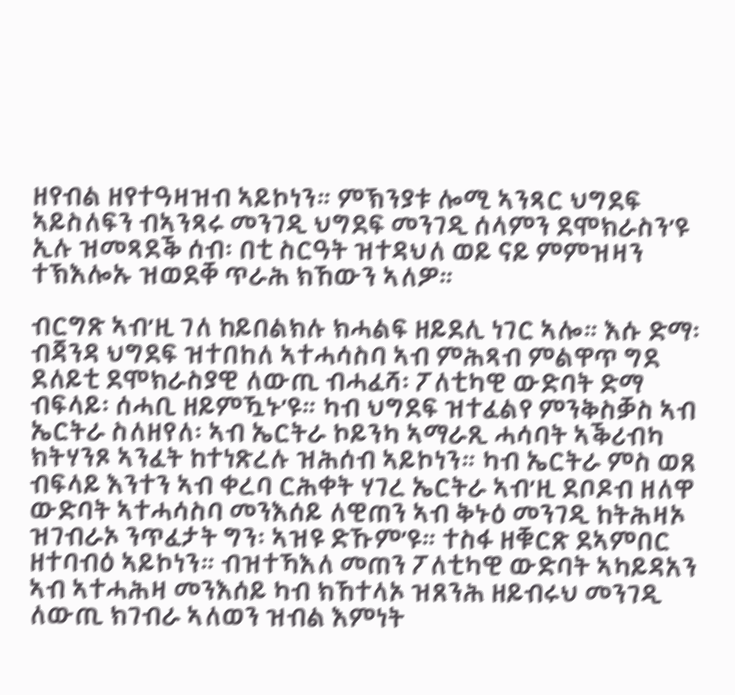ዘየብል ዘየተዓዛዝብ ኣይኮነን። ምኽንያቱ ሎሚ ኣንጻር ህግደፍ ኣይስለፍን ብኣንጻሩ መንገዲ ህግደፍ መንገዲ ሰላምን ደሞክራስን’ዩ ኢሉ ዝመጻደቕ ሰብ፡ በቲ ስርዓት ዝተዳህለ ወይ ናይ ምምዝዛን ተኽእሎኡ ዝወደቐ ጥራሕ ክኸውን ኣለዎ።

ብርግጽ ኣብ’ዚ ገለ ከይበልክሉ ክሓልፍ ዘይደሊ ነገር ኣሎ። እሱ ድማ፡ ብጃንዳ ህግደፍ ዝተበከለ ኣተሓሳስባ ኣብ ምሕጻብ ምልዋጥ ግደ ደለይቲ ደሞክራስያዊ ለውጢ ብሓፈሻ፡ ፖለቲካዊ ውድባት ድማ ብፍላይ፡ ሰሓቢ ዘይምዃኑ’ዩ። ካብ ህግደፍ ዝተፈልየ ምንቅስቓስ ኣብ ኤርትራ ስለዘየለ፡ ኣብ ኤርትራ ኮይንካ ኣማራጺ ሓሳባት ኣቕሪብካ ክትሃንጾ ኣንፈት ከተነጽረሉ ዝሕሰብ ኣይኮነን። ካብ ኤርትራ ምስ ወጸ ብፍላይ እንተን ኣብ ቀረባ ርሕቀት ሃገረ ኤርትራ ኣብ’ዚ ደቦዶብ ዘለዋ ውድባት ኣተሓሳስባ መንእሰይ ለዊጠን ኣብ ቅኑዕ መንገዲ ከትሕዛኦ ዝገብራኦ ንጥፈታት ግን፡ ኣዝዩ ድኹም’ዩ። ተስፋ ዘቑርጽ ደኣምበር ዘተባብዕ ኣይኮነን። ብዝተኻእለ መጠን ፖለቲካዊ ውድባት ኣካይዳአን ኣብ ኣተሓሕዛ መንእሰይ ካብ ክኸተላኦ ዝጸንሕ ዘይብሩህ መንገዲ ለውጢ ክገብራ ኣለወን ዝብል እምነት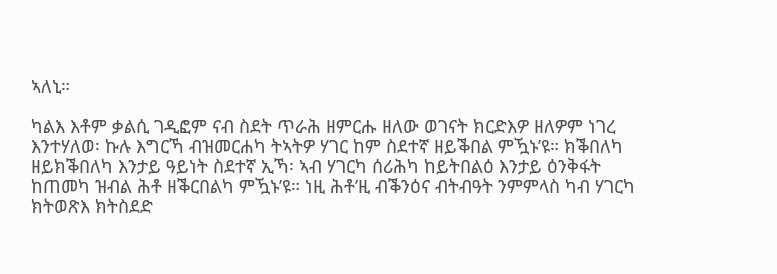ኣለኒ።

ካልእ እቶም ቃልሲ ገዲፎም ናብ ስደት ጥራሕ ዘምርሑ ዘለው ወገናት ክርድእዎ ዘለዎም ነገረ እንተሃለወ፡ ኩሉ እግርኻ ብዝመርሐካ ትኣትዎ ሃገር ከም ስደተኛ ዘይቕበል ምዃኑ’ዩ። ክቕበለካ ዘይክቕበለካ እንታይ ዓይነት ስደተኛ ኢኻ፡ ኣብ ሃገርካ ሰሪሕካ ከይትበልዕ እንታይ ዕንቅፋት ከጠመካ ዝብል ሕቶ ዘቕርበልካ ምዃኑ’ዩ። ነዚ ሕቶ’ዚ ብቕንዕና ብትብዓት ንምምላስ ካብ ሃገርካ ክትወጽእ ክትስደድ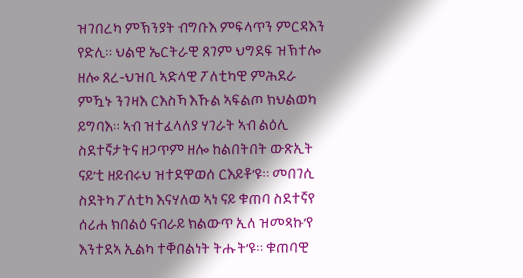ዝገበረካ ምኽንያት ብግቡእ ምፍላጥን ምርዳእን የድሊ። ህልዊ ኤርትራዊ ጸገም ህግደፍ ዝኽተሎ ዘሎ ጸረ-ህዝቢ ኣድላዊ ፖለቲካዊ ምሕደራ ምዃኑ ንገዛእ ርእስኻ እኹል ኣፍልጦ ክህልወካ ይግባእ። ኣብ ዝተፈላለያ ሃገራት ኣብ ልዕሊ ስደተኛታትና ዘጋጥም ዘሎ ከልበትበት ውጽኢት ናይ’ቲ ዘይብሩህ ዝተደዋወሰ ርእይቶ’ዩ። መበገሲ ስደትካ ፖለቲካ እናሃለወ ኣነ ናይ ቁጠባ ስደተኛየ ሰሪሐ ክበልዕ ናብራይ ክልውጥ ኢለ ዝመጻኩ’የ እንተደኣ ኢልካ ተቐበልነት ትሑት’ዩ። ቁጠባዊ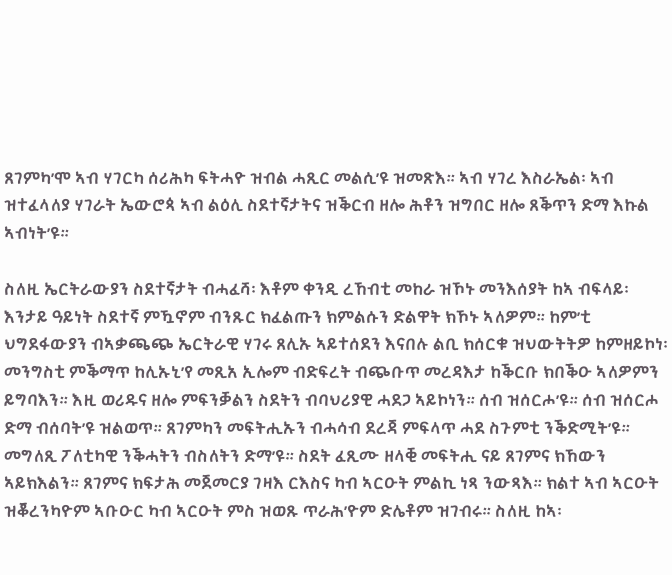ጸገምካ’ሞ ኣብ ሃገርካ ሰሪሕካ ፍትሓዮ ዝብል ሓጺር መልሲ’ዩ ዝመጽእ። ኣብ ሃገረ እስራኤል፡ ኣብ ዝተፈላለያ ሃገራት ኤውሮጳ ኣብ ልዕሊ ስደተኛታትና ዝቕርብ ዘሎ ሕቶን ዝግበር ዘሎ ጸቕጥን ድማ እኩል ኣብነት’ዩ።

ስለዚ ኤርትራውያን ስደተኛታት ብሓፈሻ፡ እቶም ቀንዲ ረኸብቲ መከራ ዝኾኑ መንእሰያት ከኣ ብፍላይ፡ እንታይ ዓይነት ስደተኛ ምዃኖም ብንጹር ክፈልጡን ክምልሱን ድልዋት ክኾኑ ኣለዎም። ከም’ቲ ህግደፋውያን ብኣቃጫጭ ኤርትራዊ ሃገሩ ጸሊኡ ኣይተሰደን እናበሉ ልቢ ክሰርቁ ዝህውትትዎ ከምዘይኮነ፡ መንግስቲ ምቕማጥ ከሊኡኒ’የ መጺአ ኢሎም ብድፍረት ብጭቡጥ መረዳእታ ከቕርቡ ክበቕዑ ኣለዎምን ይግባእን። እዚ ወሪዱና ዘሎ ምፍንቓልን ስደትን ብባህሪያዊ ሓደጋ ኣይኮነን። ሰብ ዝሰርሖ’ዩ። ሰብ ዝሰርሖ ድማ ብሰባት’ዩ ዝልወጥ። ጸገምካን መፍትሒኡን ብሓሳብ ደረጃ ምፍላጥ ሓደ ስጉምቲ ንቕድሚት’ዩ። መግለጺ ፖለቲካዊ ንቕሓትን ብስለትን ድማ’ዩ። ስደት ፈጺሙ ዘላቒ መፍትሒ ናይ ጸገምና ክኸውን ኣይክእልን። ጸገምና ክፍታሕ መጀመርያ ገዛእ ርእስና ካብ ኣርዑት ምልኪ ነጻ ንውጻእ። ክልተ ኣብ ኣርዑት ዝቖረንካዮም ኣቡዑር ካብ ኣርዑት ምስ ዝወጹ ጥራሕ’ዮም ድሌቶም ዝገብሩ። ስለዚ ከኣ፡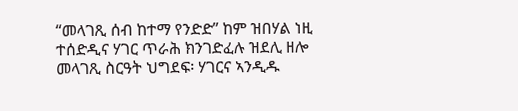“መላገጺ ሰብ ከተማ የንድድ” ከም ዝበሃል ነዚ ተሰድዲና ሃገር ጥራሕ ክንገድፈሉ ዝደሊ ዘሎ መላገጺ ስርዓት ህግደፍ፡ ሃገርና ኣንዲዱ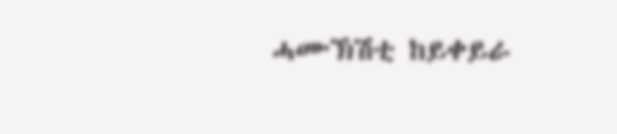ሓሙኽሽቲ ከይቀይራ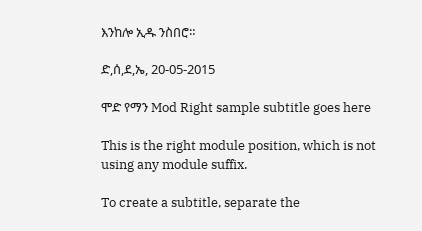እንከሎ ኢዱ ንስበሮ።

ድ,ሰ,ደ,ኤ, 20-05-2015

ሞድ የማን Mod Right sample subtitle goes here

This is the right module position, which is not using any module suffix.

To create a subtitle, separate the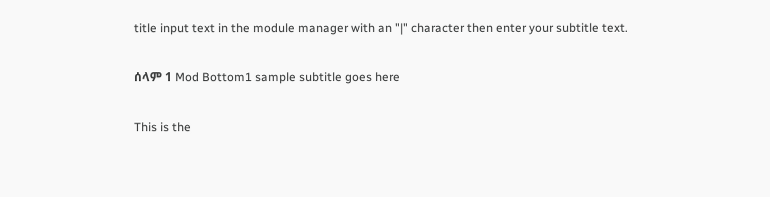title input text in the module manager with an "|" character then enter your subtitle text.

ሰላም 1 Mod Bottom1 sample subtitle goes here

This is the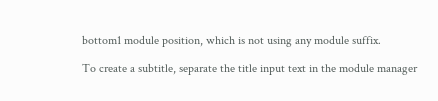bottom1 module position, which is not using any module suffix.

To create a subtitle, separate the title input text in the module manager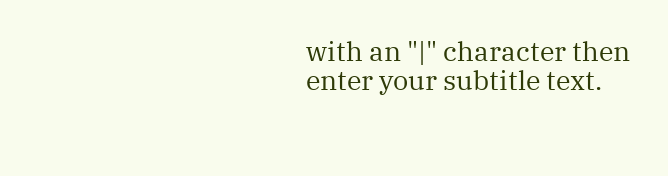with an "|" character then enter your subtitle text.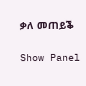ቃለ መጠይቕ

Show Panel